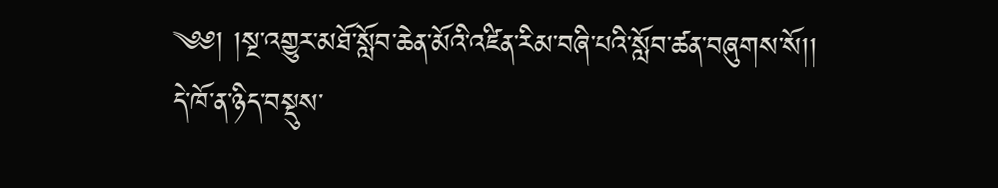༄༅། །སྔ་འགྱུར་མཐོ་སློབ་ཆེན་མོའི་འཛིན་རིམ་བཞི་པའི་སློབ་ཚན་བཞུགས་སོ།།
དེ་ཁོ་ན་ཉིད་བསྡུས་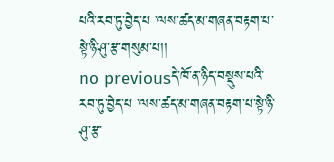པའི་རབ་ཏུ་བྱེད་པ ་ལས་ཚད་མ་གཞན་བརྟག་པ་སྟེ་ཉི་ཤུ་རྩ་གསུམ་པ།།
no previousདེ་ཁོ་ན་ཉིད་བསྡུས་པའི་རབ་ཏུ་བྱེད་པ ་ལས་ཚད་མ་གཞན་བརྟག་པ་སྟེ་ཉི་ཤུ་རྩ་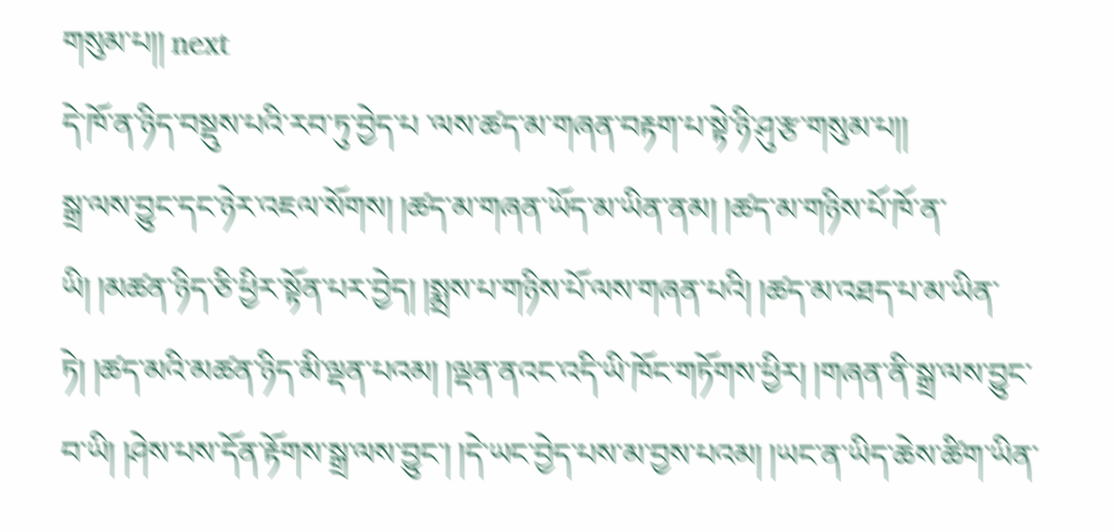གསུམ་པ།། next
དེ་ཁོ་ན་ཉིད་བསྡུས་པའི་རབ་ཏུ་བྱེད་པ ་ལས་ཚད་མ་གཞན་བརྟག་པ་སྟེ་ཉི་ཤུ་རྩ་གསུམ་པ།།
སྒྲ་ལས་བྱུང་དང་ཉེར་འཇལ་སོགས། །ཚད་མ་གཞན་ཡོད་མ་ཡིན་ནམ། །ཚད་མ་གཉིས་པོ་ཁོ་ན་ཡི། །མཚན་ཉིད་ཅི་ཕྱིར་སྟོན་པར་བྱེད། །སྨྲས་པ་གཉིས་པོ་ལས་གཞན་པའི། །ཚད་མ་འཐད་པ་མ་ཡིན་ཏེ། །ཚད་མའི་མཚན་ཉིད་མི་ལྡན་པའམ། །ལྡན་ནའང་འདི་ཡི་ཁོང་གཏོགས་ཕྱིར། །གཞན་ནི་སྒྲ་ལས་བྱུང་བ་ཡི། །ཤེས་པས་དོན་རྟོགས་སྒྲ་ལས་བྱུང་། །དེ་ཡང་བྱེད་པས་མ་བྱས་པའམ། །ཡང་ན་ཡིད་ཆེས་ཚིག་ཡིན་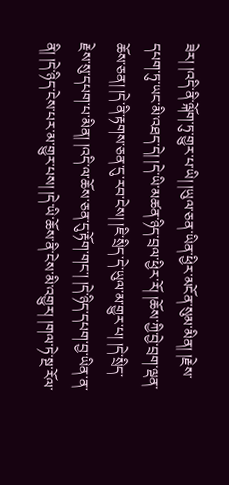ཟེར། །འདི་ནི་ལྐོག་ཏུ་གྱུར་པ་ཡི། །ཡུལ་ཅན་ཡིན་ཕྱིར་མངོན་སུམ་མིན། །རྗེས་དཔག་ཏུ་ཡང་མི་འཐད་དེ། །དེ་ཡི་མཚན་ཉིད་བྲལ་ཕྱིར་རོ། །ཆོས་ཀྱི་བྱེ་བྲག་ལྡན་ཆོས་ཅན། །དེ་ནི་རྟགས་ཅན་དུ་རབ་ངེས། །ཇི་སྲིད་དེ་ཡུལ་མ་གྱུར་པ། །དེ་སྲིད་རྗེས་སུ་དཔག་པ་མིན། །འདི་ལ་ཆོས་ཅན་དུ་རྟོག་གང་། །དེ་ཉིད་དཔག་བྱ་ཡིན་ན་ནི། །དེ་ཉིད་ངེས་པར་མ་གྱུར་པས། །དེ་ཡི་ཆོས་ནི་ངེས་མི་འགྱུར། །གལ་ཏེ་སྔ་རོལ་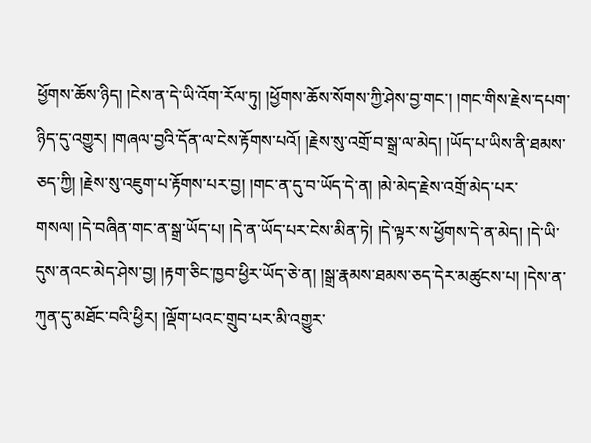ཕྱོགས་ཆོས་ཉིད། །ངེས་ན་དེ་ཡི་འོག་རོལ་ཏུ། །ཕྱོགས་ཆོས་སོགས་ཀྱི་ཤེས་བྱ་གང་། །གང་གིས་རྗེས་དཔག་ཉིད་དུ་འགྱུར། །གཞལ་བྱའི་དོན་ལ་ངེས་རྟོགས་པའོ། །རྗེས་སུ་འགྲོ་བ་སྒྲ་ལ་མེད། །ཡོད་པ་ཡིས་ནི་ཐམས་ཅད་ཀྱི། །རྗེས་སུ་འཇུག་པ་རྟོགས་པར་བྱ། །གང་ན་དུ་བ་ཡོད་དེ་ན། །མེ་མེད་རྗེས་འགྲོ་མེད་པར་
གསལ། །དེ་བཞིན་གང་ན་སྒྲ་ཡོད་པ། །དེ་ན་ཡོད་པར་ངེས་མིན་ཏེ། །དེ་ལྟར་ས་ཕྱོགས་དེ་ན་མེད། །དེ་ཡི་དུས་ནའང་མེད་ཤེས་བྱ། །རྟག་ཅིང་ཁྱབ་ཕྱིར་ཡོད་ཅེ་ན། །སྒྲ་རྣམས་ཐམས་ཅད་དེར་མཚུངས་པ། །དེས་ན་ཀུན་དུ་མཐོང་བའི་ཕྱིར། །ལྡོག་པའང་གྲུབ་པར་མི་འགྱུར་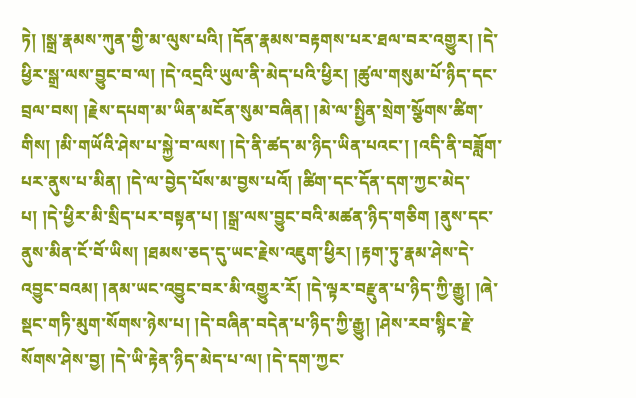ཏེ། །སྒྲ་རྣམས་ཀུན་གྱི་མ་ལུས་པའི། །དོན་རྣམས་བརྟགས་པར་ཐལ་བར་འགྱུར། །དེ་ཕྱིར་སྒྲ་ལས་བྱུང་བ་ལ། །དེ་འདྲའི་ཡུལ་ནི་མེད་པའི་ཕྱིར། །ཚུལ་གསུམ་པོ་ཉིད་དང་བྲལ་བས། །རྗེས་དཔག་མ་ཡིན་མངོན་སུམ་བཞིན། །མེ་ལ་སྤྱིན་སྲེག་སྩོགས་ཚིག་གིས། །མི་གཡོའི་ཤེས་པ་སྐྱེ་བ་ལས། །དེ་ནི་ཚད་མ་ཉིད་ཡིན་པའང་། །འདི་ནི་བཟློག་པར་ནུས་པ་མིན། །དེ་ལ་བྱེད་པོས་མ་བྱས་པའོ། །ཚིག་དང་དོན་དག་ཀྱང་མེད་པ། །དེ་ཕྱིར་མི་སྲིད་པར་བསྟན་པ། །སྒྲ་ལས་བྱུང་བའི་མཚན་ཉིད་གཅིག །ནུས་དང་ནུས་མིན་ངོ་བོ་ཡིས། །ཐམས་ཅད་དུ་ཡང་རྗེས་འཇུག་ཕྱིར། །རྟག་ཏུ་རྣམ་ཤེས་དེ་འབྱུང་བའམ། །ནམ་ཡང་འབྱུང་བར་མི་འགྱུར་རོ། །དེ་ལྟར་བརྫུན་པ་ཉིད་ཀྱི་རྒྱུ། །ཞེ་སྡང་གཏི་མུག་སོགས་ཉེས་པ། །དེ་བཞིན་བདེན་པ་ཉིད་ཀྱི་རྒྱུ། །ཤེས་རབ་སྙིང་རྗེ་སོགས་ཤེས་བྱ། །དེ་ཡི་རྟེན་ཉིད་མེད་པ་ལ། །དེ་དག་ཀྱང་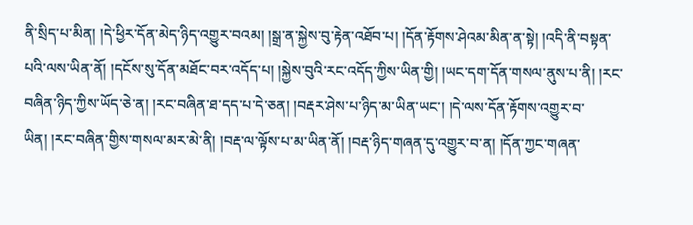ནི་སྲིད་པ་མིན། །དེ་ཕྱིར་དོན་མེད་ཉིད་འགྱུར་བའམ། །སྒྲ་ན་སྐྱེས་བུ་རྟེན་འཐོབ་པ། །དོན་རྟོགས་ཤེའམ་མིན་ན་སྟེ། །འདི་ནི་བསྟན་པའི་ལས་ཡིན་ནོ། །དངོས་སུ་དོན་མཐོང་བར་འདོད་པ། །སྐྱེས་བུའི་རང་འདོད་ཀྱིས་ཡིན་གྱི། །ཡང་དག་དོན་གསལ་ནུས་པ་ནི། །རང་བཞིན་ཉིད་ཀྱིས་ཡོད་ཅེ་ན། །རང་བཞིན་ཐ་དད་པ་དེ་ཅན། །བརྡར་ཤེས་པ་ཉིད་མ་ཡིན་ཡང་། །དེ་ལས་དོན་རྟོགས་འགྱུར་བ་ཡིན། །རང་བཞིན་གྱིས་གསལ་མར་མེ་ནི། །བརྡ་ལ་ལྟོས་པ་མ་ཡིན་ནོ། །བརྡ་ཉིད་གཞན་དུ་འགྱུར་བ་ན། །དོན་ཀྱང་གཞན་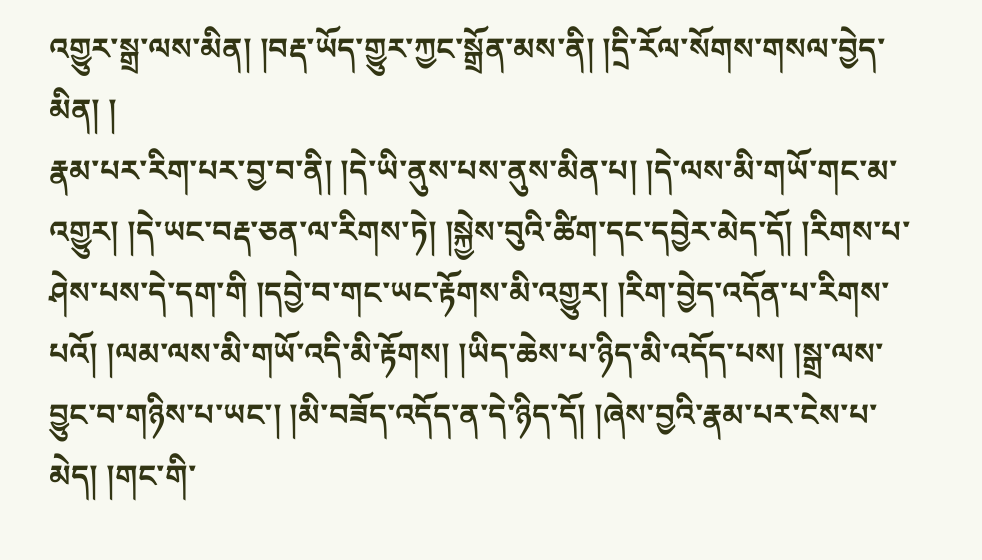འགྱུར་སྒྲ་ལས་མིན། །བརྡ་ཡོད་གྱུར་ཀྱང་སྒྲོན་མས་ནི། །དྲི་རོལ་སོགས་གསལ་བྱེད་མིན། །
རྣམ་པར་རིག་པར་བྱ་བ་ནི། །དེ་ཡི་ནུས་པས་ནུས་མིན་པ། །དེ་ལས་མི་གཡོ་གང་མ་འགྱུར། །དེ་ཡང་བརྡ་ཅན་ལ་རིགས་ཏེ། །སྐྱེས་བུའི་ཚིག་དང་དབྱེར་མེད་དོ། །རིགས་པ་ཤེས་པས་དེ་དག་གི །དབྱེ་བ་གང་ཡང་རྟོགས་མི་འགྱུར། །རིག་བྱེད་འདོན་པ་རིགས་པའོ། །ལམ་ལས་མི་གཡོ་འདི་མི་རྟོགས། །ཡིད་ཆེས་པ་ཉིད་མི་འདོད་པས། །སྒྲ་ལས་བྱུང་བ་གཉིས་པ་ཡང་། །མི་བཟོད་འདོད་ན་དེ་ཉིད་དོ། །ཞེས་བྱའི་རྣམ་པར་ངེས་པ་མེད། །གང་གི་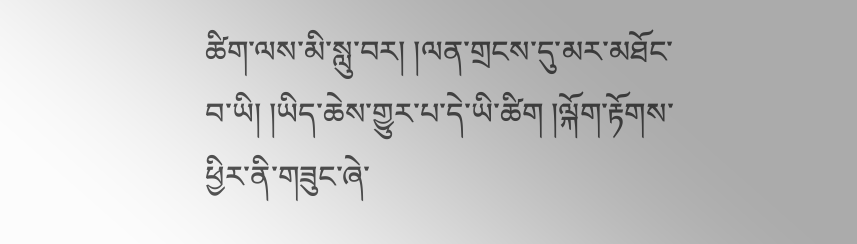ཚིག་ལས་མི་སླུ་བར། །ལན་གྲངས་དུ་མར་མཐོང་བ་ཡི། །ཡིད་ཆེས་གྱུར་པ་དེ་ཡི་ཚིག །ལྐོག་རྟོགས་ཕྱིར་ནི་གཟུང་ཞེ་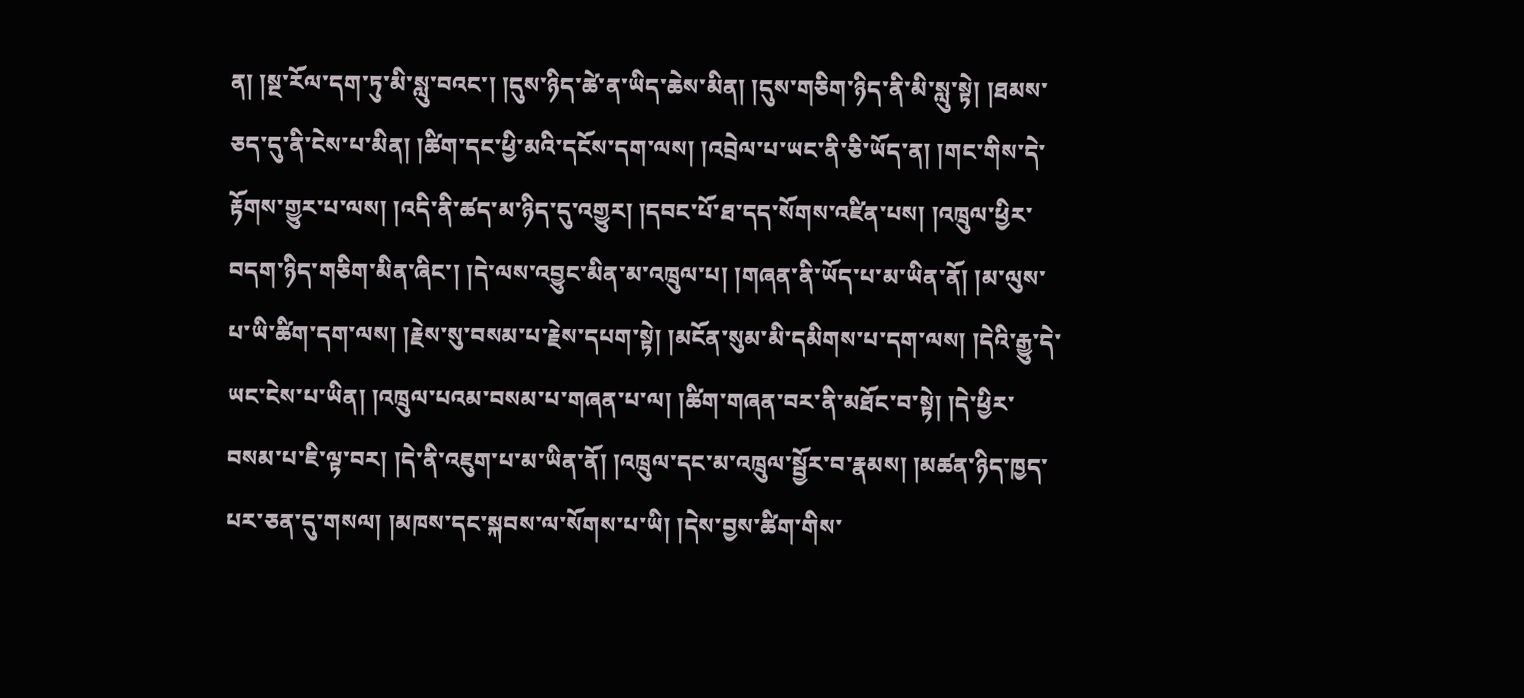ན། །སྔ་རོལ་དག་ཏུ་མི་སླུ་བའང་། །དུས་ཉིད་ཚེ་ན་ཡིད་ཆེས་མིན། །དུས་གཅིག་ཉིད་ནི་མི་སླུ་སྟེ། །ཐམས་ཅད་དུ་ནི་ངེས་པ་མིན། །ཚིག་དང་ཕྱི་མའི་དངོས་དག་ལས། །འབྲེལ་པ་ཡང་ནི་ཅི་ཡོད་ན། །གང་གིས་དེ་རྟོགས་གྱུར་པ་ལས། །འདི་ནི་ཚད་མ་ཉིད་དུ་འགྱུར། །དབང་པོ་ཐ་དད་སོགས་འཛིན་པས། །འཁྲུལ་ཕྱིར་བདག་ཉིད་གཅིག་མིན་ཞིང་། །དེ་ལས་འབྱུང་མིན་མ་འཁྲུལ་པ། །གཞན་ནི་ཡོད་པ་མ་ཡིན་ནོ། །མ་ལུས་པ་ཡི་ཚིག་དག་ལས། །རྗེས་སུ་བསམ་པ་རྗེས་དཔག་སྟེ། །མངོན་སུམ་མི་དམིགས་པ་དག་ལས། །དེའི་རྒྱུ་དེ་ཡང་ངེས་པ་ཡིན། །འཁྲུལ་པའམ་བསམ་པ་གཞན་པ་ལ། །ཚིག་གཞན་བར་ནི་མཐོང་བ་སྟེ། །དེ་ཕྱིར་བསམ་པ་ཇི་ལྟ་བར། །དེ་ནི་འཇུག་པ་མ་ཡིན་ནོ། །འཁྲུལ་དང་མ་འཁྲུལ་སྦྱོར་བ་རྣམས། །མཚན་ཉིད་ཁྱད་པར་ཅན་དུ་གསལ། །མཁས་དང་སྐབས་ལ་སོགས་པ་ཡི། །དེས་བྱས་ཚིག་གིས་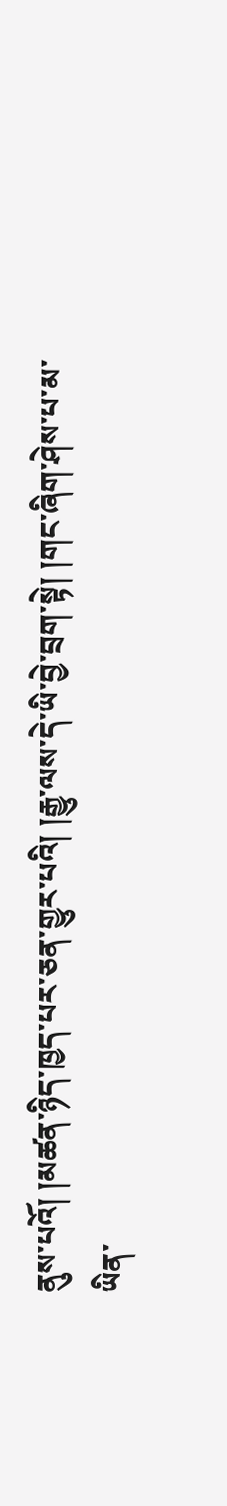ནུས་པའོ། །མཚན་ཉིད་ཁྱད་པར་ཅན་གྱུར་པའི། །རྒྱུ་ལས་དེ་ཡི་བྱེ་བྲག་སྟེ། །གང་ཞིག་ཤེས་པ་མ་ཡིན་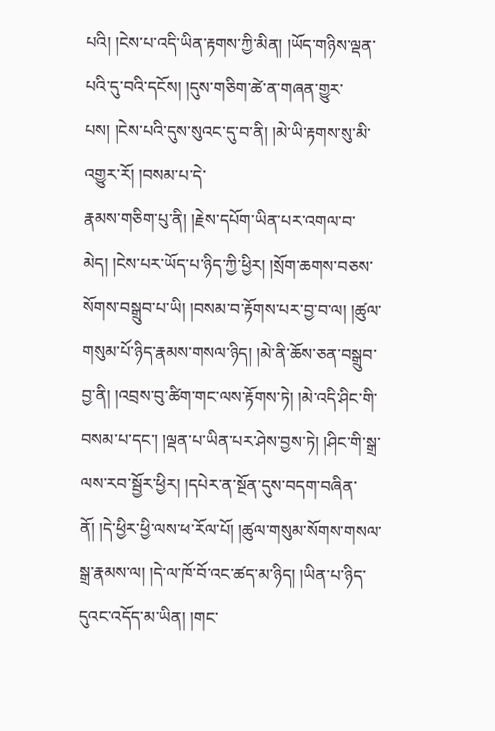པའི། །ངེས་པ་འདི་ཡིན་རྟགས་ཀྱི་མིན། །ཡོད་གཉིས་ལྡན་པའི་དུ་བའི་དངོས། །དུས་གཅིག་ཚེ་ན་གཞན་གྱུར་པས། །ངེས་པའི་དུས་སུའང་དུ་བ་ནི། །མེ་ཡི་རྟགས་སུ་མི་འགྱུར་རོ། །བསམ་པ་དེ་
རྣམས་གཅིག་པུ་ནི། །རྗེས་དཔོག་ཡིན་པར་འགལ་བ་མེད། །ངེས་པར་ཡོད་པ་ཉིད་ཀྱི་ཕྱིར། །སྲོག་ཆགས་བཅས་སོགས་བསྒྲུབ་པ་ཡི། །བསམ་བ་རྟོགས་པར་བྱ་བ་ལ། །ཚུལ་གསུམ་པོ་ཉིད་རྣམས་གསལ་ཉིད། །མེ་ནི་ཆོས་ཅན་བསྒྲུབ་བྱ་ནི། །འབྲས་བུ་ཚིག་གང་ལས་རྟོགས་ཏེ། །མེ་འདི་ཤིང་གི་བསམ་པ་དང་། །ལྡན་པ་ཡིན་པར་ཤེས་བྱས་ཏེ། །ཤིང་གི་སྒྲ་ལས་རབ་སྦྱོར་ཕྱིར། །དཔེར་ན་སྔོན་དུས་བདག་བཞིན་ནོ། །དེ་ཕྱིར་ཕྱི་ལས་ཕ་རོལ་པོ། །ཚུལ་གསུམ་སོགས་གསལ་སྒྲ་རྣམས་ལ། །དེ་ལ་ཁོ་བོ་འང་ཚད་མ་ཉིད། །ཡིན་པ་ཉིད་དུའང་འདོད་མ་ཡིན། །གང་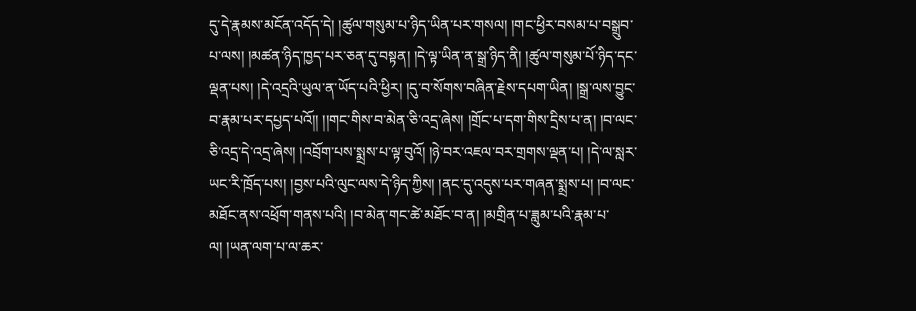དུ་དེ་རྣམས་མངོན་འདོད་དེ། །ཚུལ་གསུམ་པ་ཉིད་ཡིན་པར་གསལ། །གང་ཕྱིར་བསམ་པ་བསྒྲུབ་པ་ལས། །མཚན་ཉིད་ཁྱད་པར་ཅན་དུ་བསྟན། །དེ་ལྟ་ཡིན་ན་སྒྲ་ཉིད་ནི། །ཚུལ་གསུམ་པོ་ཉིད་དང་ལྡན་པས། །དེ་འདྲའི་ཡུལ་ན་ཡོད་པའི་ཕྱིར། །དུ་བ་སོགས་བཞིན་རྗེས་དཔག་ཡིན། །སྒྲ་ལས་བྱུང་བ་རྣམ་པར་དཔྱད་པའོ།། །།གང་གིས་བ་མེན་ཅི་འདྲ་ཞེས། །གྲོང་པ་དག་གིས་དྲིས་པ་ན། །བ་ལང་ཅི་འདྲ་དེ་འདྲ་ཞེས། །འབྲོག་པས་སྨྲས་པ་ལྟ་བུའོ། །ཉེ་བར་འཇལ་བར་གྲགས་ལྡན་པ། །དེ་ལ་སླར་ཡང་རི་ཁྲོད་པས། །བྱས་པའི་ལུང་ལས་དེ་ཉིད་ཀྱིས། །ནང་དུ་འདུས་པར་གཞན་སྨྲས་པ། །བ་ལང་མཐོང་ནས་འཕྲོག་གནས་པའི། །བ་མེན་གང་ཚེ་མཐོང་བ་ན། །མགྲིན་པ་ཟླུམ་པའི་རྣམ་པ་ལ། །ཡན་ལག་པ་ལ་ཆར་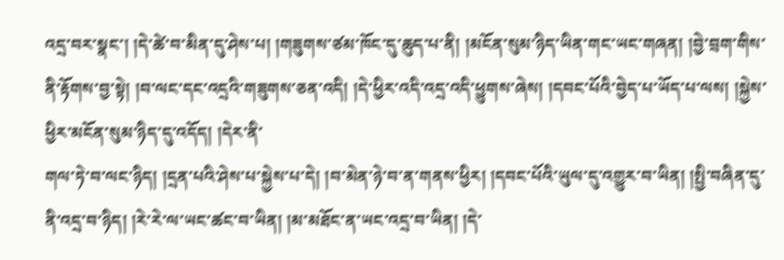འདྲ་བར་སྣང་། །དེ་ཚེ་བ་མིན་དུ་ཤེས་པ། །གཟུགས་ཙམ་ཁོང་དུ་ཆུད་པ་ནི། །མངོན་སུམ་ཉིད་ཡིན་གང་ཡང་གཞན། །བྱེ་བྲག་གིས་ནི་རྟོགས་བྱ་སྟེ། །བ་ལང་དང་འདྲའི་གཟུགས་ཅན་འདི། །དེ་ཕྱིར་འདི་འདྲ་འདི་ཕྱུགས་ཞེས། །དབང་པོའི་བྱེད་པ་ཡོད་པ་ལས། །སྐྱེས་ཕྱིར་མངོན་སུམ་ཉིད་དུ་འདོད། །དེར་ནི་
གལ་ཏེ་བ་ལང་ཉིད། །དྲན་པའི་ཤེས་པ་སྐྱེས་པ་དེ། །བ་མེན་ཉེ་བ་ན་གནས་ཕྱིར། །དབང་པོའི་ཡུལ་དུ་འགྱུར་བ་ཡིན། །སྤྱི་བཞིན་དུ་ནི་འདྲ་བ་ཉིད། །རེ་རེ་ལ་ཡང་ཚང་བ་ཡིན། །མ་མཐོང་ན་ཡང་འདྲ་བ་ཡིན། །དེ་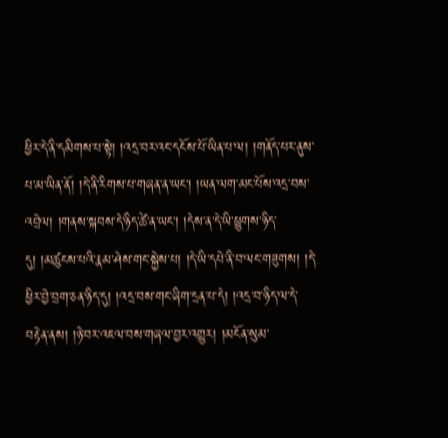ཕྱིར་དེ་ནི་དམིགས་པ་སྟེ། །འདྲ་བར་འང་དངོས་པོ་ཡིན་པ་ལ། །གནོད་པར་ནུས་པ་མ་ཡིན་ནོ། །དེ་ནི་རིགས་པ་གཞན་ན་ཡང་། །ཡན་ལག་མང་པོས་འདྲ་བས་འབྲེལ། །གནས་སྐབས་དེ་ཉིད་ཚེ་ན་ཡང་། །དེས་ན་དེ་ཡི་ཕྱུགས་ཉིད་དུ། །མཚུངས་པའི་རྣམ་ཤེས་གང་སྐྱེས་པ། །དེ་ཡི་དཔེ་ནི་བ་ལང་གཟུགས། །དེ་ཕྱིར་བྱེ་བྲག་ཅན་ཉིད་དུ། །འདྲ་བས་གང་ཞིག་དྲན་པ་དེ། །འདྲ་བ་ཉིད་ལ་དེ་བརྟེན་ནས། །ཉེ་བར་འཇལ་བས་གཞལ་བྱར་འགྱུར། །མངོན་སུམ་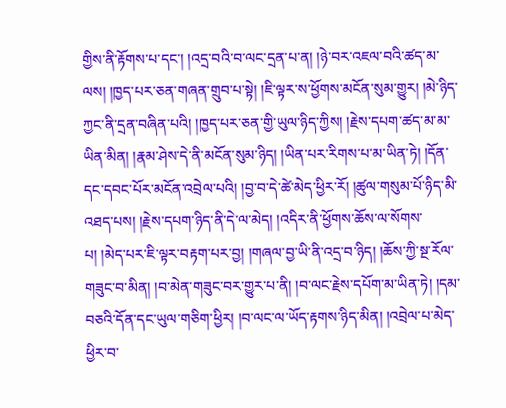གྱིས་ནི་རྟོགས་པ་དང་། །འདྲ་བའི་བ་ལང་དྲན་པ་ན། །ཉེ་བར་འཇལ་བའི་ཚད་མ་ལས། །ཁྱད་པར་ཅན་གཞན་གྲུབ་པ་སྟེ། །ཇི་ལྟར་ས་ཕྱོགས་མངོན་སུམ་གྱུར། །མེ་ཉིད་ཀྱང་ནི་དྲན་བཞིན་པའི། །ཁྱད་པར་ཅན་གྱི་ཡུལ་ཉིད་ཀྱིས། །རྗེས་དཔག་ཚད་མ་མ་ཡིན་མིན། །རྣམ་ཤེས་དེ་ནི་མངོན་སུམ་ཉིད། །ཡིན་པར་རིགས་པ་མ་ཡིན་ཏེ། །དོན་དང་དབང་པོར་མངོན་འབྲེལ་པའི། །བྱ་བ་དེ་ཚེ་མེད་ཕྱིར་རོ། །ཚུལ་གསུམ་པོ་ཉིད་མི་འཐད་པས། །རྗེས་དཔག་ཉིད་ནི་དེ་ལ་མེད། །འདིར་ནི་ཕྱོགས་ཆོས་ལ་སོགས་པ། །མེད་པར་ཇི་ལྟར་བརྟག་པར་བྱ། །གཞལ་བྱ་ཡི་ནི་འདྲ་བ་ཉིད། །ཆོས་ཀྱི་སྔ་རོལ་གཟུང་བ་མིན། །བ་མེན་གཟུང་བར་གྱུར་པ་ནི། །བ་ལང་རྗེས་དཔོག་མ་ཡིན་ཏེ། །དམ་བཅའི་དོན་དང་ཡུལ་གཅིག་ཕྱིར། །བ་ལང་ལ་ཡོད་རྟགས་ཉིད་མིན། །འབྲེལ་པ་མེད་ཕྱིར་བ་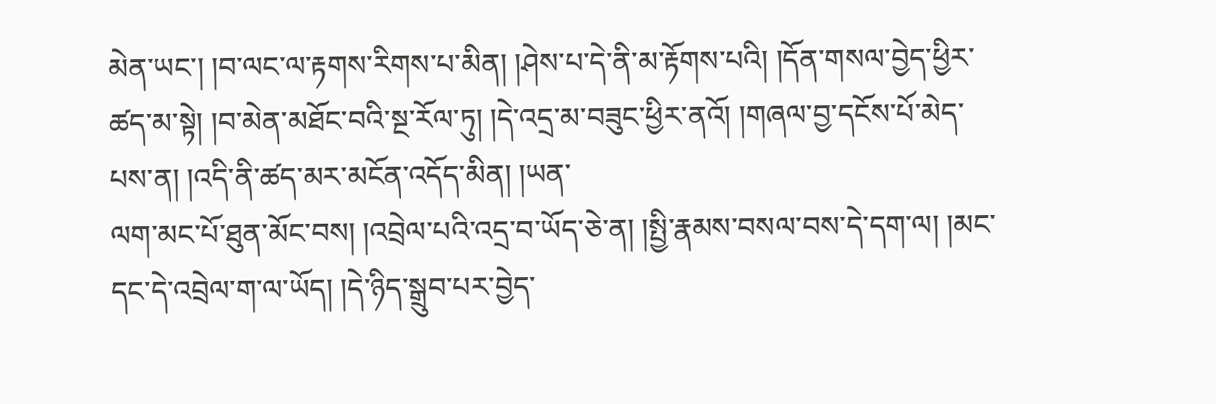མེན་ཡང་། །བ་ལང་ལ་རྟགས་རིགས་པ་མིན། །ཤེས་པ་དེ་ནི་མ་རྟོགས་པའི། །དོན་གསལ་བྱེད་ཕྱིར་ཚད་མ་སྟེ། །བ་མེན་མཐོང་བའི་སྔ་རོལ་ཏུ། །དེ་འདྲ་མ་བཟུང་ཕྱིར་ནའོ། །གཞལ་བྱ་དངོས་པོ་མེད་པས་ན། །འདི་ནི་ཚད་མར་མངོན་འདོད་མིན། །ཡན་
ལག་མང་པོ་ཐུན་མོང་བས། །འབྲེལ་པའི་འདྲ་བ་ཡོད་ཅེ་ན། །སྤྱི་རྣམས་བསལ་བས་དེ་དག་ལ། །མང་དང་དེ་འབྲེལ་ག་ལ་ཡོད། །དེ་ཉིད་སྒྲུབ་པར་བྱེད་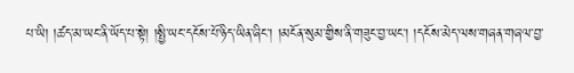པ་ཡི། །ཚད་མ་ཡང་ནི་ཡོད་པ་སྟེ། །སྤྱི་ཡང་དངོས་པོ་ཉིད་ཡིན་ཞིང་། །མངོན་སུམ་གྱིས་ནི་གཟུང་བྱ་ཡང་། །དངོས་མེད་ལས་གཞན་གཞལ་བྱ་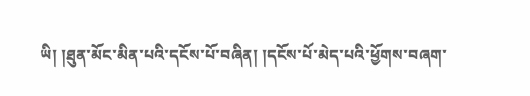ཡི། །ཐུན་མོང་མིན་པའི་དངོས་པོ་བཞིན། །དངོས་པོ་མེད་པའི་ཕྱོགས་བཞག་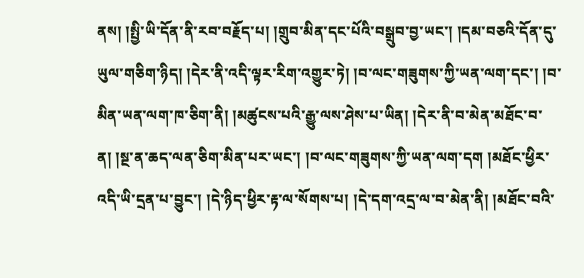ནས། །སྤྱི་ཡི་དོན་ནི་རབ་བརྗོད་པ། །གྲུབ་མིན་དང་པོའི་བསྒྲུབ་བྱ་ཡང་། །དམ་བཅའི་དོན་དུ་ཡུལ་གཅིག་ཉིད། །དེར་ནི་འདི་ལྟར་རིག་འགྱུར་ཏེ། །བ་ལང་གཟུགས་ཀྱི་ཡན་ལག་དང་། །བ་མིན་ཡན་ལག་ཁ་ཅིག་ནི། །མཚུངས་པའི་རྒྱུ་ལས་ཤེས་པ་ཡིན། །དེར་ནི་བ་མེན་མཐོང་བ་ན། །སྔ་ན་ཆད་ལན་ཅིག་མིན་པར་ཡང་། །བ་ལང་གཟུགས་ཀྱི་ཡན་ལག་དག །མཐོང་ཕྱིར་འདི་ཡི་དྲན་པ་བྱུང་། །དེ་ཉིད་ཕྱིར་རྟ་ལ་སོགས་པ། །དེ་དག་འདྲ་ལ་བ་མེན་ནི། །མཐོང་བའི་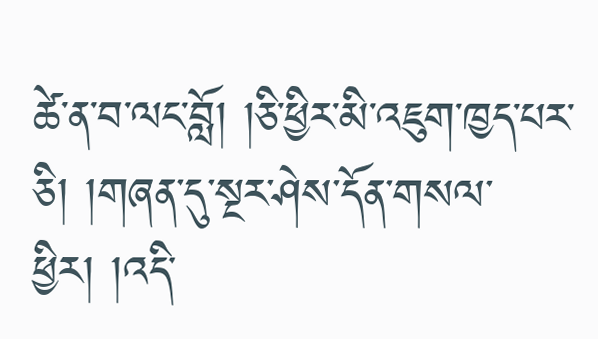ཚེ་ན་བ་ལང་བློ། །ཅི་ཕྱིར་མི་འཇུག་ཁྱད་པར་ཅི། །གཞན་དུ་སྔར་ཤེས་དོན་གསལ་ཕྱིར། །འདི་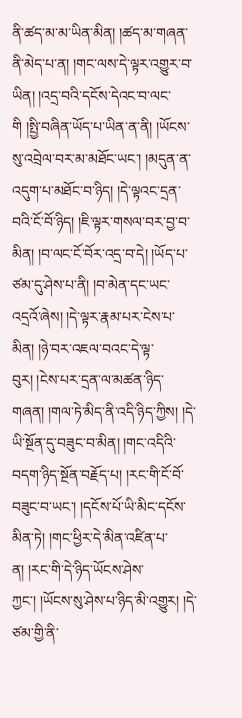ནི་ཚད་མ་མ་ཡིན་མིན། །ཚད་མ་གཞན་ནི་མེད་པ་ན། །གང་ལས་དེ་ལྟར་འགྱུར་བ་ཡིན། །འདྲ་བའི་དངོས་དེའང་བ་ལང་གི །སྤྱི་བཞིན་ཡོད་པ་ཡིན་ན་ནི། །ཡོངས་སུ་འབྲེལ་བར་མ་མཐོང་ཡང་། །མདུན་ན་འདུག་པ་མཐོང་བ་ཉིད། །དེ་ལྟའང་དྲན་བའི་ངོ་བོ་ཉིད། །ཇི་ལྟར་གསལ་བར་བྱ་བ་མིན། །བ་ལང་ངོ་བོར་འདྲ་བ་དེ། །ཡོད་པ་ཙམ་དུ་ཤེས་པ་ནི། །བ་མེན་དང་ཡང་འདྲའོ་ཞེས། །དེ་ལྟར་རྣམ་པར་ངེས་པ་མིན། །ཉེ་བར་འཇལ་བའང་དེ་ལྟ་བུར། །ངེས་པར་དྲན་ལ་མཚན་ཉིད་གཞན། །གལ་ཏེ་མིད་ནི་འདི་ཉིད་ཀྱིས། །དེ་ཡི་སྔོན་དུ་བཟུང་བ་མིན། །གང་འདིའི་བདག་ཉིད་སྔོན་བརྗོད་པ། །རང་གི་ངོ་བོ་བཟུང་བ་ཡང་། །དངོས་པོ་ཡི་མིང་དངོས་མིན་ཏེ། །གང་ཕྱིར་དེ་མིན་འཛིན་པ་ན། །རང་གི་དེ་ཉིད་ཡོངས་ཤེས་ཀྱང་། །ཡོངས་སུ་ཤེས་པ་ཉིད་མི་འགྱུར། །དེ་
ཙམ་གྱི་ནི་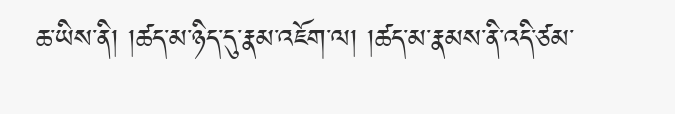ཆ་ཡིས་ནི། །ཚད་མ་ཉིད་དུ་རྣམ་འཇོག་ལ། །ཚད་མ་རྣམས་ནི་འདི་ཙམ་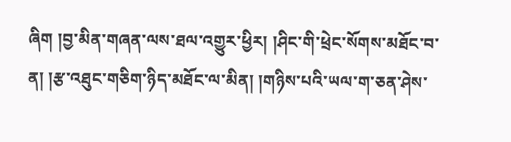ཞིག །བྱ་མིན་གཞན་ལས་ཐལ་འགྱུར་ཕྱིར། །ཤིང་གི་ཕྲེང་སོགས་མཐོང་བ་ན། །རྩ་འཐུང་གཅིག་ཉིད་མཐོང་ལ་མིན། །གཉིས་པའི་ཡལ་ག་ཅན་ཤེས་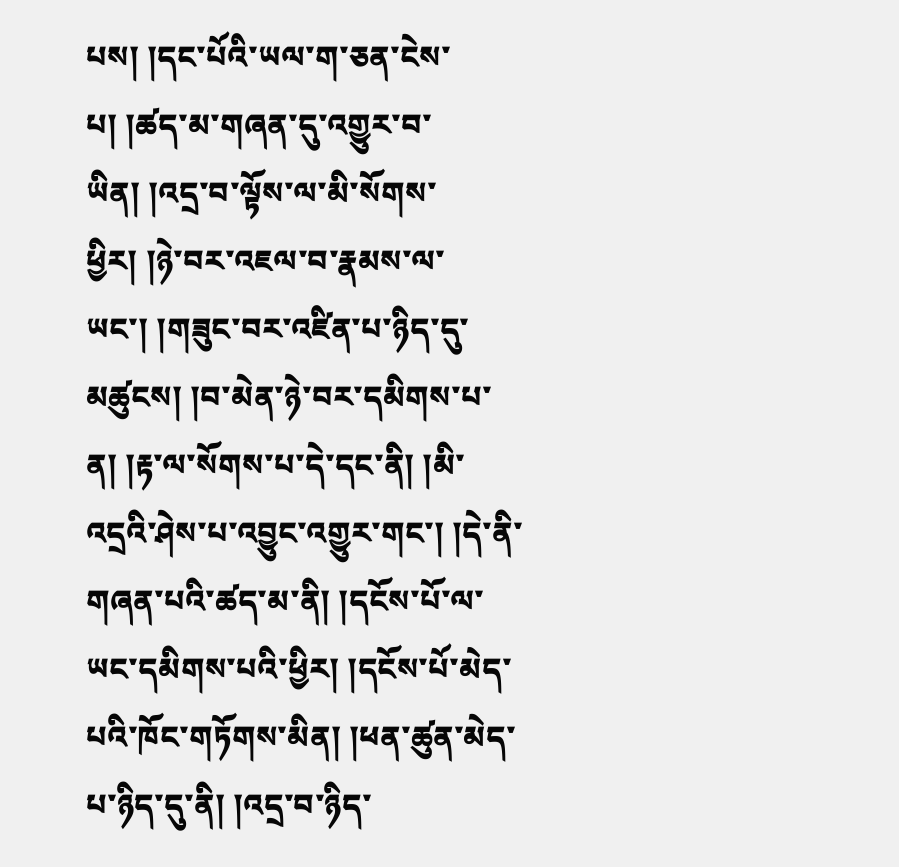པས། །དང་པོའི་ཡལ་ག་ཅན་ངེས་པ། །ཚད་མ་གཞན་དུ་འགྱུར་བ་ཡིན། །འདྲ་བ་ལྟོས་ལ་མི་སོགས་ཕྱིར། །ཉེ་བར་འཇལ་བ་རྣམས་ལ་ཡང་། །གཟུང་བར་འཛིན་པ་ཉིད་དུ་མཚུངས། །བ་མེན་ཉེ་བར་དམིགས་པ་ན། །རྟ་ལ་སོགས་པ་དེ་དང་ནི། །མི་འདྲའི་ཤེས་པ་འབྱུང་འགྱུར་གང་། །དེ་ནི་གཞན་པའི་ཚད་མ་ནི། །དངོས་པོ་ལ་ཡང་དམིགས་པའི་ཕྱིར། །དངོས་པོ་མེད་པའི་ཁོང་གཏོགས་མིན། །ཕན་ཚུན་མེད་པ་ཉིད་དུ་ནི། །འདྲ་བ་ཉིད་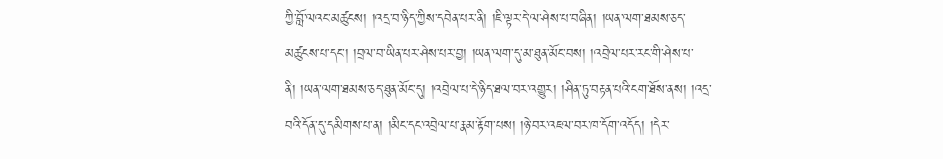ཀྱི་བློ་ལའང་མཚུངས། །འདྲ་བ་ཉིད་ཀྱིས་དབེན་པར་ནི། །ཇི་ལྟར་དེ་ལ་ཤེས་པ་བཞིན། །ཡན་ལག་ཐམས་ཅད་མཚུངས་པ་དང་། །བྲལ་བ་ཡིན་པར་ཤེས་པར་བྱ། །ཡན་ལག་དུ་མ་ཐུན་མོང་བས། །འབྲེལ་པར་རང་གི་ཤེས་པ་ནི། །ཡན་ལག་ཐམས་ཅད་ཐུན་མོང་དུ། །འབྲེལ་པ་དེ་ཉིད་ཐལ་བར་འགྱུར། །ཤིན་ཏུ་བརྟན་པའི་ངག་ཐོས་ནས། །འདྲ་བའི་དོན་དུ་དམིགས་པ་ན། །མིང་དང་འབྲེལ་པ་རྣམ་རྟོག་པས། །ཉེ་བར་འཇལ་བར་ཁ་དོག་འདོད། །དེར་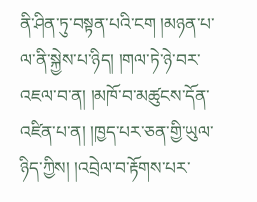ནི་ཤིན་ཏུ་བསྟན་པའི་ངག །མཉན་པ་ལ་ནི་སྐྱེས་པ་ཉིད། །གལ་ཏེ་ཉེ་བར་འཇལ་བ་ན། །མཁོ་བ་མཚུངས་དོན་འཛིན་པ་ན། །ཁྱད་པར་ཅན་གྱི་ཡུལ་ཉིད་ཀྱིས། །འབྲེལ་བ་རྟོགས་པར་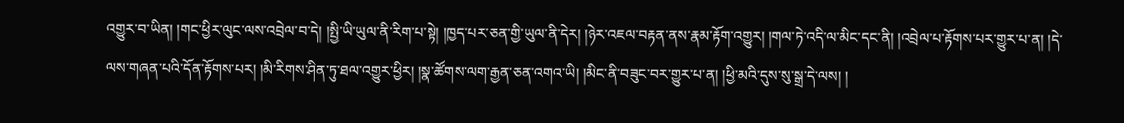འགྱུར་བ་ཡིན། །གང་ཕྱིར་ལུང་ལས་འབྲེལ་བ་དེ། །སྤྱི་ཡི་ཡུལ་ནི་རིག་པ་སྟེ། །ཁྱད་པར་ཅན་གྱི་ཡུལ་ནི་དེར། །ཉེར་འཇལ་བརྟན་ནས་རྣམ་རྟོག་འགྱུར། །གལ་ཏེ་འདི་ལ་མིང་དང་ནི། །འབྲེལ་པ་རྟོགས་པར་གྱུར་པ་ན། །དེ་ལས་གཞན་པའི་དོན་རྟོགས་པར། །མི་རིགས་ཤིན་ཏུ་ཐལ་འགྱུར་ཕྱིར། །སྣ་ཚོགས་ལག་རྒྱན་ཅན་འགའ་ཡི། །མིང་ནི་བཟུང་བར་གྱུར་པ་ན། །ཕྱི་མའི་དུས་སུ་སྒྲ་དེ་ལས། །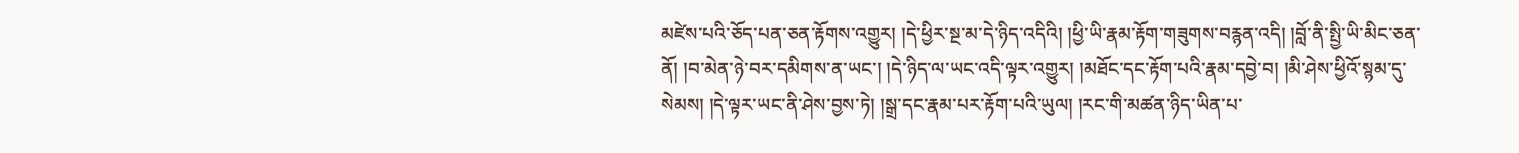མཛེས་པའི་ཅོད་པན་ཅན་རྟོགས་འགྱུར། །དེ་ཕྱིར་སྔ་མ་དེ་ཉིད་འདིའི། །ཕྱི་ཡི་རྣམ་རྟོག་གཟུགས་བརྙན་འདི། །བློ་ནི་སྤྱི་ཡི་མིང་ཅན་ནོ། །བ་མེན་ཉེ་བར་དམིགས་ན་ཡང་། །དེ་ཉིད་ལ་ཡང་འདི་ལྟར་འགྱུར། །མཐོང་དང་རྟོག་པའི་རྣམ་དབྱེ་བ། །མི་ཤེས་ཕྱིའོ་སྙམ་དུ་སེམས། །དེ་ལྟར་ཡང་ནི་ཤེས་བྱས་ཏེ། །སྒྲ་དང་རྣམ་པར་རྟོག་པའི་ཡུལ། །རང་གི་མཚན་ཉིད་ཡིན་པ་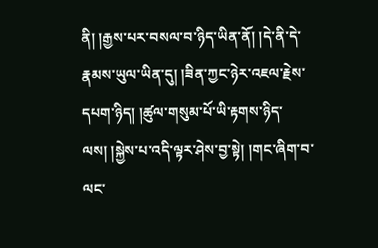ནི། །རྒྱས་པར་བསལ་བ་ཉིད་ཡིན་ནོ། །དེ་ནི་དེ་རྣམས་ཡུལ་ཡིན་དུ། །ཟིན་ཀྱང་ཉེར་འཇལ་རྗེས་དཔག་ཉིད། །ཚུལ་གསུམ་པོ་ཡི་རྟགས་ཉིད་ལས། །སྐྱེས་པ་འདི་ལྟར་ཤེས་བྱ་སྟེ། །གང་ཞིག་བ་ལང་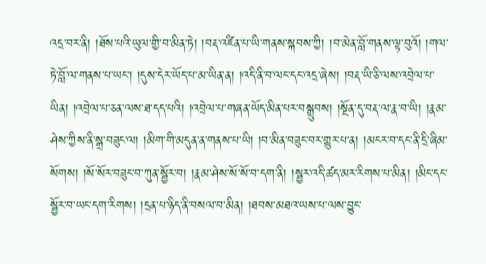འདྲ་བར་ནི། །ཐོས་པའི་ཡུལ་གྱི་བ་མིན་ཏེ། །བརྡ་འཛིན་པ་ཡི་གནས་སྐབས་ཀྱི། །བ་མེན་བློ་གནས་ལྟ་བུའོ། །གལ་ཏེ་བློ་ལ་གནས་པ་ཡང་། །དུས་དེར་ཡོད་པ་མ་ཡིན་ན། །འདི་ནི་བ་ལང་དང་འདྲ་ཞེས། །བརྡ་ཡི་ཅི་ལས་འབྲེལ་པ་ཡིན། །འབྲེལ་པ་ཅན་ལས་ཐ་དད་པའི། །འབྲེལ་པ་གཞན་ཡོད་མིན་པར་བསྒྲུབས། །སྔོན་དུ་བརྡ་ལ་རྣ་བ་ཡི། །རྣམ་ཤེས་ཀྱིས་ནི་སྒྲ་བཟུང་ལ། །མིག་གི་མདུན་ན་གནས་པ་ཡི། །བ་མིན་བཟུང་བར་གྱུར་པ་ན། །མངར་བ་དང་ནི་དྲི་ཞིམ་སོགས། །སོ་སོར་བཟུང་བ་ཀུན་སྦྱོར་བ། །རྣམ་ཤེས་སོ་སོ་བ་དག་ནི། །སྦྱར་འདི་ཚད་མར་རིགས་པ་མིན། །མིང་དང་སྦྱོར་བ་ཡང་དག་རིགས། །དྲན་པ་ཉིད་ནི་བསལ་བ་མིན། །ཐབས་མཐའ་ཡས་པ་ལས་བྱུང་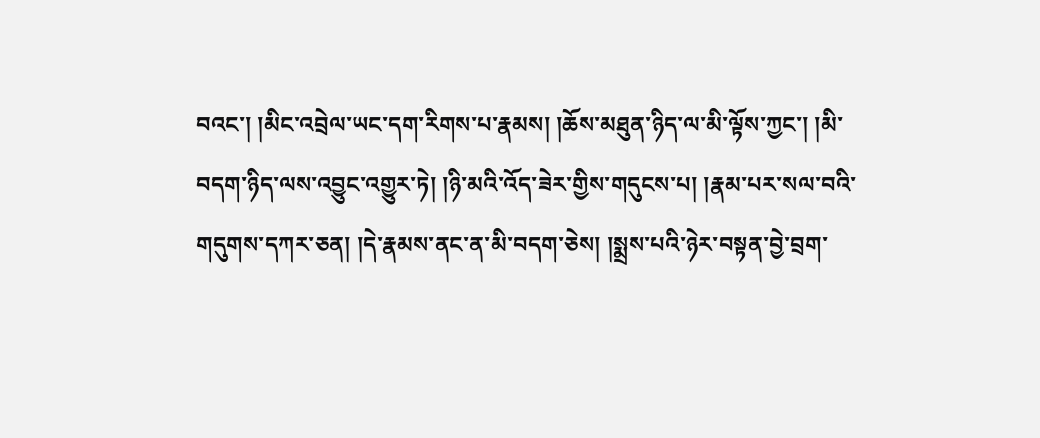བའང་། །མིང་འབྲེལ་ཡང་དག་རིགས་པ་རྣམས། །ཆོས་མཐུན་ཉིད་ལ་མི་ལྟོས་ཀྱང་། །མི་བདག་ཉིད་ལས་འབྱུང་འགྱུར་ཏེ། །ཉི་མའི་འོད་ཟེར་གྱིས་གདུངས་པ། །རྣམ་པར་སལ་བའི་གདུགས་དཀར་ཅན། །དེ་རྣམས་ནང་ན་མི་བདག་ཅེས། །སྨྲས་པའི་ཉེར་བསྟན་བྱེ་བྲག་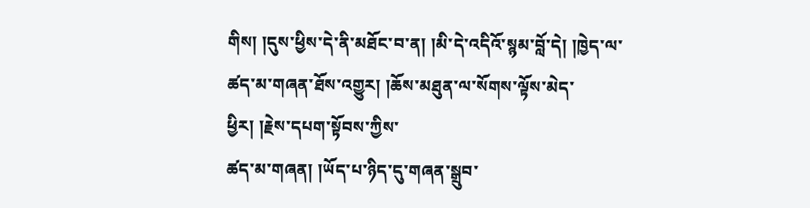གིས། །དུས་ཕྱིས་དེ་ནི་མཐོང་བ་ན། །མི་དེ་འདིའོ་སྙམ་བློ་དེ། །ཁྱེད་ལ་ཚད་མ་གཞན་ཐོས་འགྱུར། །ཆོས་མཐུན་ལ་སོགས་ལྟོས་མེད་ཕྱིར། །རྗེས་དཔག་སྟོབས་ཀྱིས་
ཚད་མ་གཞན། །ཡོད་པ་ཉིད་དུ་གཞན་སྒྲུབ་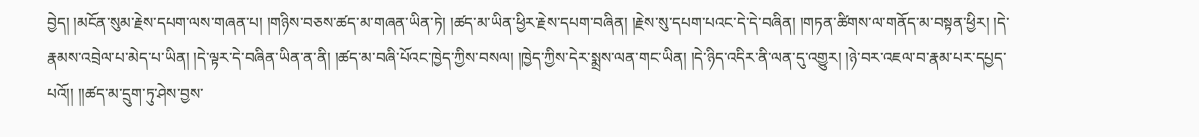བྱེད། །མངོན་སུམ་རྗེས་དཔག་ལས་གཞན་པ། །གཉིས་བཅས་ཚད་མ་གཞན་ཡིན་ཏེ། །ཚད་མ་ཡིན་ཕྱིར་རྗེས་དཔག་བཞིན། །རྗེས་སུ་དཔག་པའང་དེ་དེ་བཞིན། །གཏན་ཚིགས་ལ་གནོད་མ་བསྟན་ཕྱིར། །དེ་རྣམས་འབྲེལ་པ་མེད་པ་ཡིན། །དེ་ལྟར་དེ་བཞིན་ཡིན་ན་ནི། །ཚད་མ་བཞི་པོའང་ཁྱེད་ཀྱིས་བསལ། །ཁྱེད་ཀྱིས་དེར་སྨྲས་ལན་གང་ཡིན། །དེ་ཉིད་འདིར་ནི་ལན་དུ་འགྱུར། །ཉེ་བར་འཇལ་བ་རྣམ་པར་དཔྱད་པའོ།། །།ཚད་མ་དྲུག་ཏུ་ཤེས་བྱས་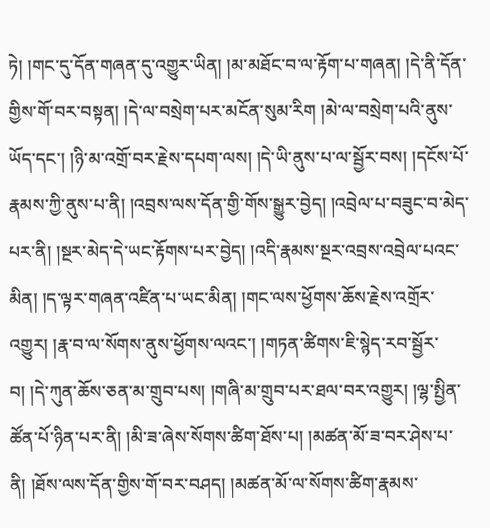ཏེ། །གང་དུ་དོན་གཞན་དུ་འགྱུར་ཡིན། །མ་མཐོང་བ་ལ་རྟོག་པ་གཞན། །དེ་ནི་དོན་གྱིས་གོ་བར་བསྟན། །དེ་ལ་བསྲེག་པར་མངོན་སུམ་རིག །མེ་ལ་བསྲེག་པའི་ནུས་ཡོད་དང་། །ཉི་མ་འགྲོ་བར་རྗེས་དཔག་ལས། །དེ་ཡི་ནུས་པ་ལ་སྦྱོར་བས། །དངོས་པོ་རྣམས་ཀྱི་ནུས་པ་ནི། །འབྲས་ལས་དོན་གྱི་གོས་སྒྱུར་བྱེད། །འབྲེལ་པ་བཟུང་བ་མེད་པར་ནི། །སྔར་མེད་དེ་ཡང་རྟོགས་པར་བྱེད། །འདི་རྣམས་སྔར་འབྲས་འབྲེལ་པའང་མིན། །ད་ལྟར་གཞན་འཛིན་པ་ཡང་མིན། །གང་ལས་ཕྱོགས་ཆོས་རྗེས་འགྲོར་འགྱུར། །རྣ་བ་ལ་སོགས་ནུས་ཕྱོགས་ལའང་། །གཏན་ཚིགས་ཇི་སྙེད་རབ་སྦྱོར་བ། །དེ་ཀུན་ཆོས་ཅན་མ་གྲུབ་པས། །གཞི་མ་གྲུབ་པར་ཐལ་བར་འགྱུར། །ལྷ་སྤྱིན་ཚོན་པོ་ཉིན་པར་ནི། །མི་ཟ་ཞེས་སོགས་ཚིག་ཐོས་པ། །མཚན་མོ་ཟ་བར་ཤེས་པ་ནི། །ཐོས་ལས་དོན་གྱིས་གོ་བར་བཤད། །མཚན་མོ་ལ་སོགས་ཚིག་རྣམས་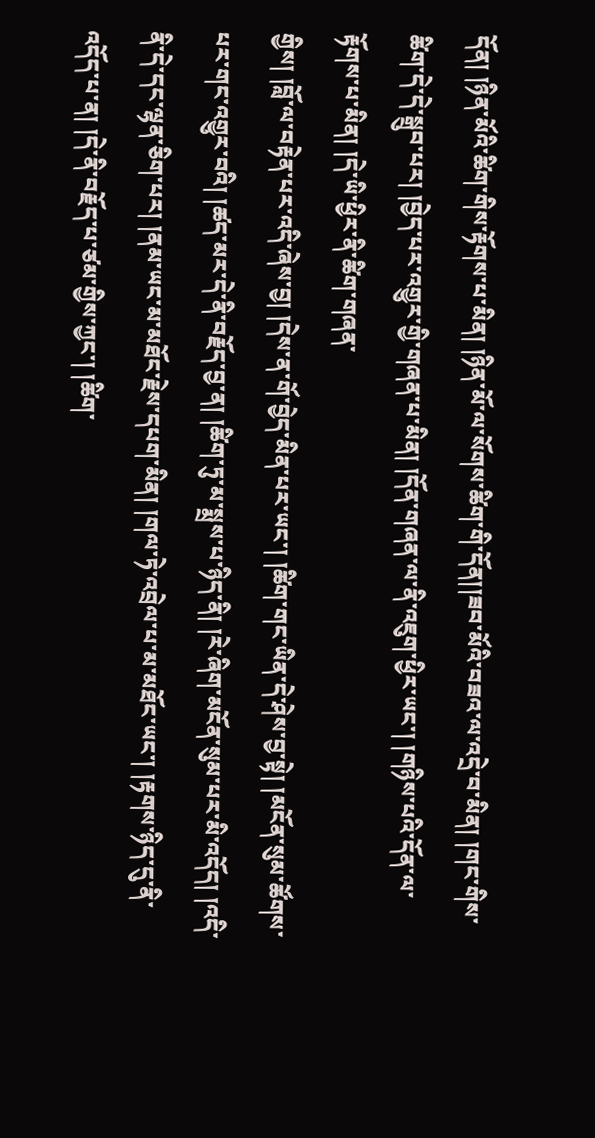དོན། །ཉིན་མོའི་ཚིག་གིས་རྟོགས་པ་མིན། །ཉིན་མོ་ལ་སོགས་ཚིག་གི་དོན།།ཟབ་མོའི་བཟའ་ལ་འདྲེ་བ་མིན། །གང་གིས་ཚིག་དེ་དེ་སྒྲུབ་པར། །བྱེད་པར་འགྱུར་གྱི་གཞན་པ་མིན། །དོན་གཞན་ལ་ནི་འཇུག་ཕྱིར་ཡང་། །གཉིས་པའི་དོན་ལ་རྟོགས་པ་མིན། །དེ་ཡི་ཕྱིར་ནི་ཚིག་གཞན་
གྱིས། །བློ་ལ་བརྟེན་པར་འདི་ཞེས་བྱ། །དེས་ན་གོ་བྱེད་མིན་པར་ཡང་། །ཚིག་གང་ཡིན་དེ་ཤེས་བྱ་སྟེ། །མངོན་སུམ་ཚོགས་པར་གང་འགྱུར་བའི། །ཚད་མར་དེ་ནི་བརྗོད་བྱ་ན། །ཚིག་ཏུ་མ་སྨྲས་པ་ཉིད་ནི། །རེ་ཞིག་མངོན་སུམ་པར་མི་འདོད། །འདི་ནི་དེ་དང་ལྷན་ཅིག་པར། །ནམ་ཡང་མ་མཐོང་རྗེས་དཔག་མིན། །གལ་ཏེ་འབྲེལ་པ་མ་མཐོང་ཡང་། །རྟགས་ཉིད་དུ་ནི་འདོད་པ་ན། །དེ་ནི་བརྗོད་པ་ཙམ་གྱིས་ཀྱང་། །ཚིག་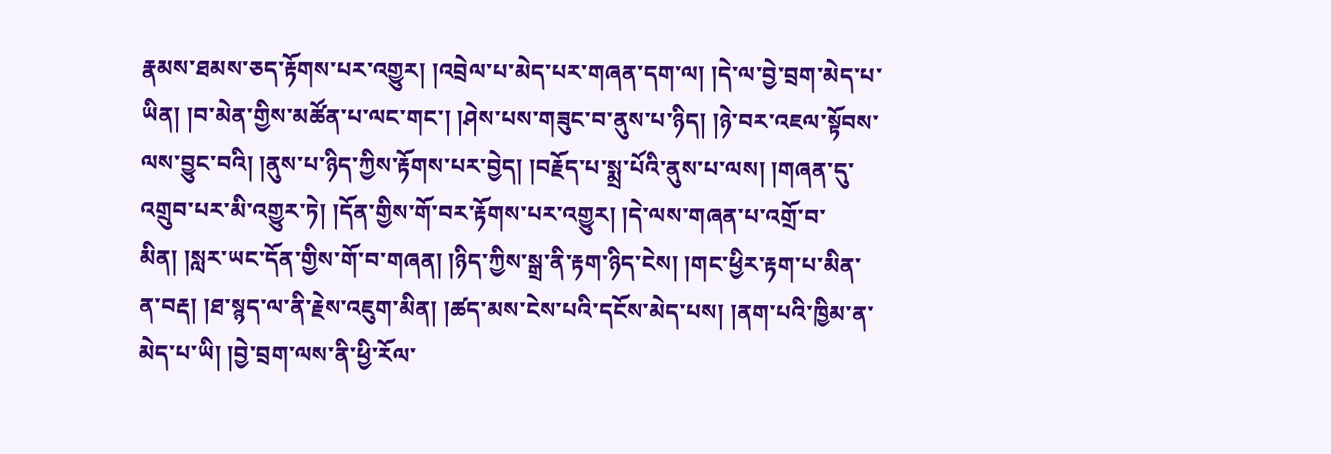རྣམས་ཐམས་ཅད་རྟོགས་པར་འགྱུར། །འབྲེལ་པ་མེད་པར་གཞན་དག་ལ། །དེ་ལ་བྱེ་བྲག་མེད་པ་ཡིན། །བ་མེན་གྱིས་མཚོན་པ་ལང་གང་། །ཤེས་པས་གཟུང་བ་ནུས་པ་ཉིད། །ཉེ་བར་འཇལ་སྟོབས་ལས་བྱུང་བའི། །ནུས་པ་ཉིད་ཀྱིས་རྟོགས་པར་བྱེད། །བརྗོད་པ་སྨྲ་པོའི་ནུས་པ་ལས། །གཞན་དུ་འགྲུབ་པར་མི་འགྱུར་ཏེ། །དོན་གྱིས་གོ་བར་རྟོགས་པར་འགྱུར། །དེ་ལས་གཞན་པ་འགྲོ་བ་མིན། །སླར་ཡང་དོན་གྱིས་གོ་བ་གཞན། །ཉིད་ཀྱིས་སྒྲ་ནི་རྟག་ཉིད་ངེས། །གང་ཕྱིར་རྟག་པ་མིན་ན་བརྡ། །ཐ་སྙད་ལ་ནི་རྗེས་འཇུག་མིན། །ཚད་མས་ངེས་པའི་དངོས་མེད་པས། །ནག་པའི་ཁྱིམ་ན་མེད་པ་ཡི། །བྱེ་བྲག་ལས་ནི་ཕྱི་རོལ་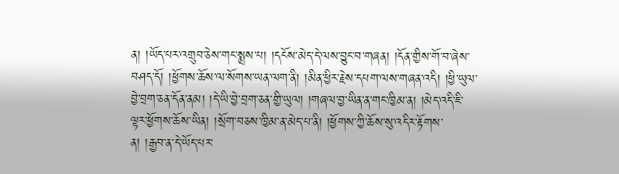ན། །ཡོད་པར་འགྲུབ་ཅེས་གང་སྨྲས་པ། །དངོས་མེད་དེ་ལས་བྱུང་བ་གཞན། །དོན་གྱིས་གོ་བ་ཞེས་བཤད་དོ། །ཕྱོགས་ཆོས་ལ་སོགས་ཡན་ལག་ནི། །མིན་ཕྱིར་རྗེས་དཔག་ལས་གཞན་འདི། །ཕྱི་ཡུལ་བྱེ་བྲག་ཅན་དོན་ནམ། །དེ་ཡི་བྱེ་བྲག་ཅན་གྱི་ཡུལ། །གཞལ་བྱ་ཡིན་ན་གང་ཁྱིམ་ན། །མེད་འདི་ཇི་ལྟར་ཕྱོགས་ཆོས་ཡིན། །སྲོག་བཅས་ཁྱིམ་ན་མེད་པ་ནི། །ཕྱོགས་ཀྱི་ཆོས་སུ་འདིར་རྟོགས་ན། །རྒྱབ་ན་དེ་ཡོད་པར་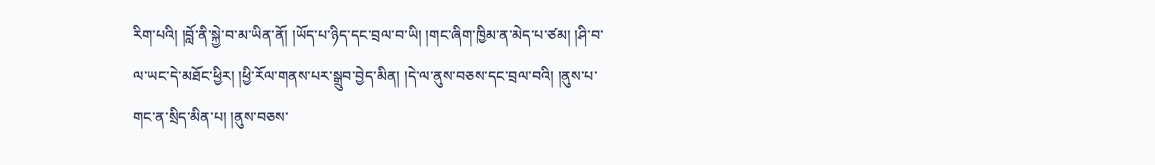རིག་པའི། །བློ་ནི་སྐྱེ་བ་མ་ཡིན་ནོ། །ཡོད་པ་ཉིད་དང་བྲལ་བ་ཡི། །གང་ཞིག་ཁྱིམ་ན་མེད་པ་ཙམ། །ཤི་བ་ལ་ཡང་དེ་མཐོང་ཕྱིར། །ཕྱི་རོལ་གནས་པར་སྒྲུབ་བྱེད་མིན། །དེ་ལ་ནུས་བཅས་དང་བྲལ་བའི། །ནུས་པ་གང་ན་སྲིད་མིན་པ། །ནུས་བཅས་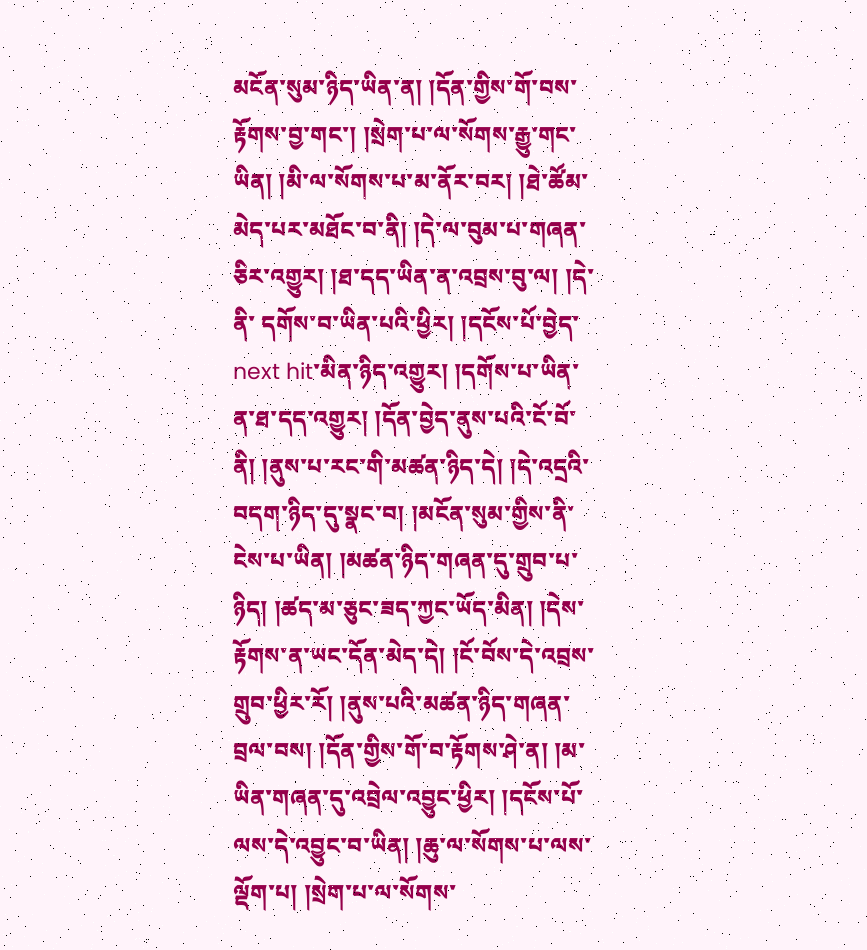མངོན་སུམ་ཉིད་ཡིན་ན། །དོན་གྱིས་གོ་བས་རྟོགས་བྱ་གང་། །སྲེག་པ་ལ་སོགས་རྒྱུ་གང་ཡིན། །མི་ལ་སོགས་པ་མ་ནོར་བར། །ཐེ་ཚོམ་མེད་པར་མཐོང་བ་ནི། །དེ་ལ་བུམ་པ་གཞན་ཅིར་འགྱུར། །ཐ་དད་ཡིན་ན་འབྲས་བུ་ལ། །དེ་ནི་ དགོས་བ་ཡིན་པའི་ཕྱིར། །དངོས་པོ་བྱེད་ next hit་མིན་ཉིད་འགྱུར། །དགོས་པ་ཡིན་ན་ཐ་དད་འགྱུར། །དོན་བྱེད་ནུས་པའི་ངོ་བོ་ནི། །ནུས་པ་རང་གི་མཚན་ཉིད་དེ། །དེ་འདྲའི་བདག་ཉིད་དུ་སྣང་བ། །མངོན་སུམ་གྱིས་ནི་ངེས་པ་ཡིན། །མཚན་ཉིད་གཞན་དུ་གྲུབ་པ་ཉིད། །ཚད་མ་ཅུང་ཟད་ཀྱང་ཡོད་མིན། །དེས་རྟོགས་ན་ཡང་དོན་མེད་དེ། །ངོ་བོས་དེ་འབྲས་གྲུབ་ཕྱིར་རོ། །ནུས་པའི་མཚན་ཉིད་གཞན་བྲལ་བས། །དོན་གྱིས་གོ་བ་རྟོགས་ཤེ་ན། །མ་ཡིན་གཞན་དུ་འབྲེལ་འབྱུང་ཕྱིར། །དངོས་པོ་ལས་དེ་འབྱུང་བ་ཡིན། །ཆུ་ལ་སོགས་པ་ལས་ལྡོག་པ། །སྲེག་པ་ལ་སོགས་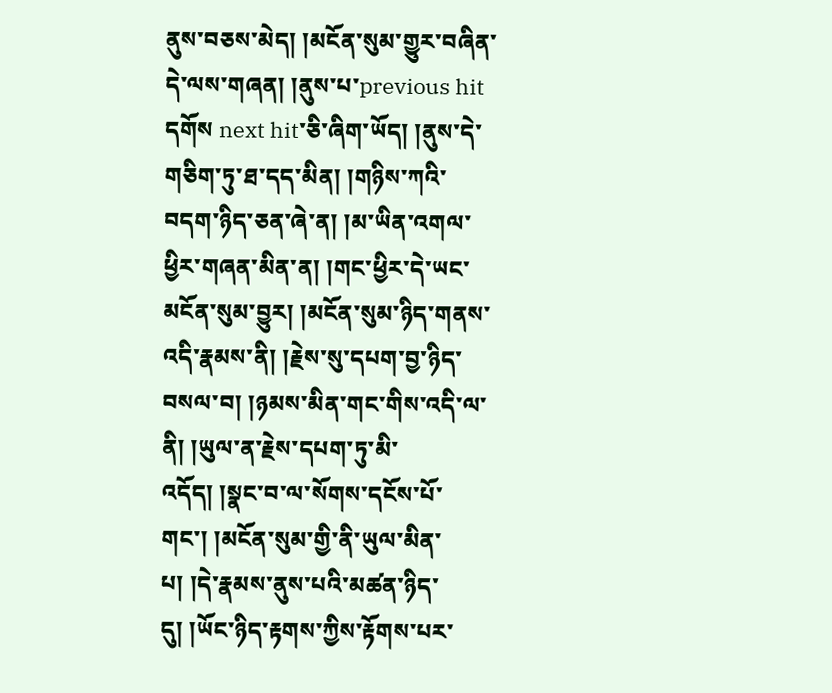ནུས་བཅས་མེད། །མངོན་སུམ་གྱུར་བཞིན་དེ་ལས་གཞན། །ནུས་པ་previous hit དགོས next hit་ཅི་ཞིག་ཡོད། །ནུས་དེ་གཅིག་ཏུ་ཐ་དད་མིན། །གཉིས་ཀའི་བདག་ཉིད་ཅན་ཞེ་ན། །མ་ཡིན་འགལ་ཕྱིར་གཞན་མིན་ན། །གང་ཕྱིར་དེ་ཡང་མངོན་སུམ་བྱུར། །མངོན་སུམ་ཉིད་གནས་འདི་རྣམས་ནི། །རྗེས་སུ་དཔག་བྱ་ཉིད་བསལ་བ། །ཉམས་མིན་གང་གིས་འདི་ལ་ནི། །ཡུལ་ན་རྗེས་དཔག་ཏུ་མི་འདོད། །སྣང་བ་ལ་སོགས་དངོས་པོ་གང་། །མངོན་སུམ་གྱི་ནི་ཡུལ་མིན་པ། །དེ་རྣམས་ནུས་པའི་མཚན་ཉིད་དུ། །ཡོང་ཉིད་རྟགས་ཀྱིས་རྟོགས་པར་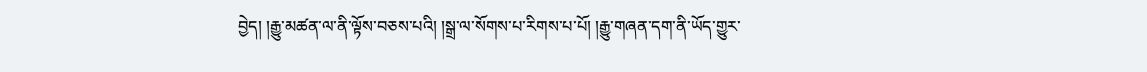བྱེད། །རྒྱུ་མཚན་ལ་ནི་ལྟོས་བཅས་པའི། །སྒྲ་ལ་སོགས་པ་རིགས་པ་པོ། །རྒྱུ་གཞན་དག་ནི་ཡོད་གྱུར་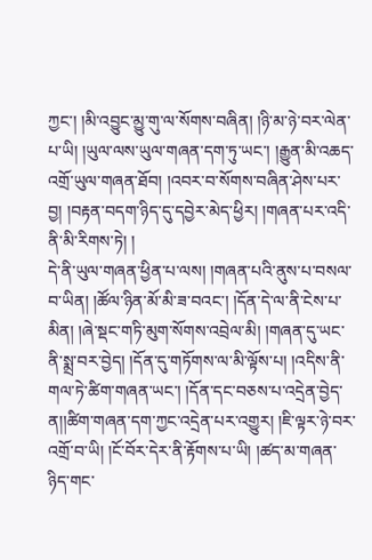ཀྱང་། །མི་འབྱུང་མྱུ་གུ་ལ་སོགས་བཞིན། །ཉི་མ་ཉེ་བར་ལེན་པ་ཡི། །ཡུལ་ལས་ཡུལ་གཞན་དག་ཏུ་ཡང་། །རྒྱུན་མི་འཆད་འགྲོ་ཡུལ་གཞན་ཐོབ། །འབར་བ་སོགས་བཞིན་ཤེས་པར་བྱ། །བརྟན་བདག་ཉིད་དུ་དབྱེར་མེད་ཕྱིར། །གཞན་པར་འདི་ནི་མི་རིགས་ཏེ། །
དེ་ནི་ཡུལ་གཞན་ཕྱིན་པ་ལས། །གཞན་པའི་ནུས་པ་བསལ་བ་ཡིན། །ཚོལ་ཉིན་མོ་མི་ཟ་བའང་། །དོན་དེ་ལ་ནི་ངེས་པ་མིན། །ཞེ་སྡང་གཏི་མུག་སོགས་འབྲེལ་མི། །གཞན་དུ་ཡང་ནི་སྨྲ་བར་བྱེད། །དོན་དུ་གཏོགས་ལ་མི་ལྟོས་པ། །འདིས་ནི་གལ་ཏེ་ཚིག་གཞན་ཡང་། །དོན་དང་བཅས་པ་འདྲེན་བྱེད་ན།།ཚིག་གཞན་དག་ཀྱང་འདྲེན་པར་འགྱུར། །ཇི་ལྟར་ཉེ་བར་འགྲོ་བ་ཡི། །ངོ་བོར་དེར་ནི་རྟོགས་པ་ཡི། །ཚད་མ་གཞན་ཉིད་གང་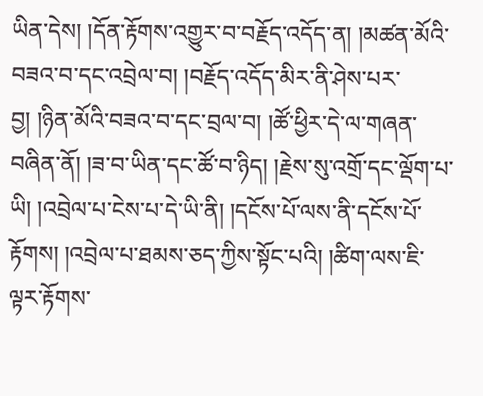ཡིན་དེས། །དོན་རྟོགས་འགྱུར་བ་བརྗོད་འདོད་ན། །མཚན་མོའི་བཟའ་བ་དང་འབྲེལ་བ། །བརྗོད་འདོད་མིར་ནི་ཤེས་པར་བྱ། །ཉིན་མོའི་བཟའ་བ་དང་བྲལ་བ། །ཚོ་ཕྱིར་དེ་ལ་གཞན་བཞིན་ནོ། །ཟ་བ་ཡིན་དང་ཚོ་བ་ཉིད། །རྗེས་སུ་འགྲོ་དང་ལྡོག་པ་ཡི། །འབྲེལ་པ་ངེས་པ་དེ་ཡི་ནི། །དངོས་པོ་ལས་ནི་དངོས་པོ་རྟོགས། །འབྲེལ་པ་ཐམས་ཅད་ཀྱིས་སྟོང་པའི། །ཚིག་ལས་ཇི་ལྟར་རྟོགས་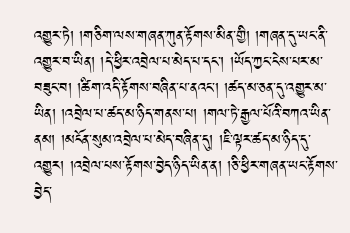འགྱུར་ཏེ། །གཅིག་ལས་གཞན་ཀུན་རྟོགས་མིན་གྱི། །གཞན་དུ་ཡང་ནི་འགྱུར་བ་ཡིན། །དེ་ཕྱིར་འབྲེལ་པ་མེད་པ་དང་། །ཡོད་ཀྱང་ངེས་པར་མ་བཟུང་བ། །ཚིག་འདི་རྟོགས་བཞིན་པ་ནའང་། །ཚད་མ་ཅན་དུ་འགྱུར་མ་ཡིན། །འབྲེལ་པ་ཚད་མ་ཉིད་གནས་པ། །གལ་ཏེ་རྒྱལ་པོའི་བཀའ་ཡིན་ནམ། །མངོན་སུམ་འབྲེལ་པ་མེད་བཞིན་དུ། །ཇི་ལྟར་ཚད་མ་ཉིད་དུ་འགྱུར། །འབྲེལ་པས་རྟོགས་བྱེད་ཉིད་ཡིན་ན། །ཅི་ཕྱིར་གཞན་ཡང་རྟོགས་བྱེད་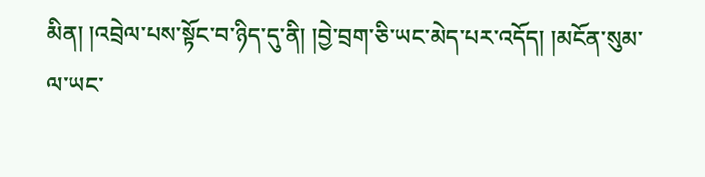མིན། །འབྲེལ་པས་སྟོང་བ་ཉིད་དུ་ནི། །བྱེ་བྲག་ཅི་ཡང་མེད་པར་འདོད། །མངོན་སུམ་ལ་ཡང་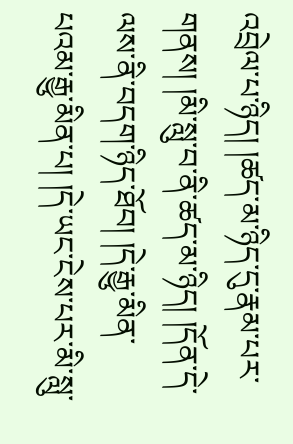འབྲེལ་པ་ཉིད། །ཚད་མ་ཉིད་དུ་རྣམ་པར་གནས། །མི་སླུ་བ་ནི་ཚད་མ་ཉིད། །དོན་དེ་ལས་ནི་བདག་ཉིད་ཐོབ། །དེ་རྒྱུ་མིན་པའམ་རྒྱུ་མིན་པ། །དེ་ཡང་ངེས་པར་མི་སླུ་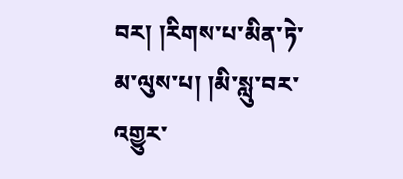བར། །རིགས་པ་མིན་ཏེ་མ་ལུས་པ། །མི་སླུ་བར་འགྱུར་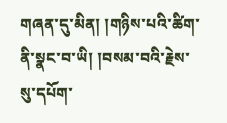གཞན་དུ་མིན། །གཉིས་པའི་ཚིག་ནི་སྣང་བ་ཡི། །བསམ་བའི་རྗེས་སུ་དཔོག་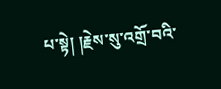པ་སྟེ། །རྗེས་སུ་འགྲོ་བའི་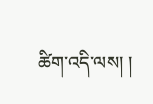ཚིག་འདི་ལས། །